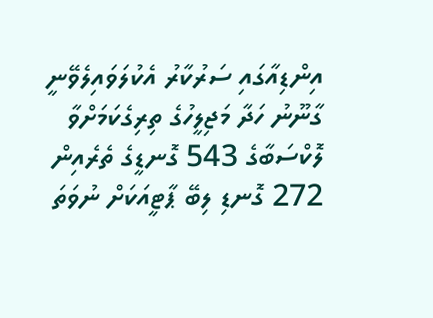އިންޑިއާގައި ސަރުކާރު އެކުލަވައިލެވޭނީ ގާނޫނު ހަދާ މަޖިލީހުގެ ތިރިގެކަމަށްވާ ލޮކްސަބާގެ 543 ގޮނޑީގެ ތެރެއިން 272 ގޮނޑި ލިބޭ ޕާޓީއަކަށް ނުވަތަ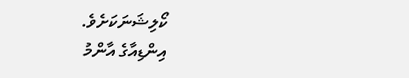ކޯލިޝަނަކަށެވެ.
އިންޑިއާގެ އާންމު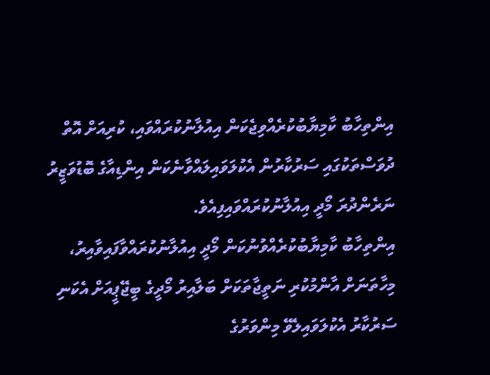އިންތިހާބު ކާމިޔާބުކުރެއްވިޖެކަން އިއުލާނުކުރައްވައި، ކުރިއަށް އޮތް ދުވަސްތަކުގައި ސަރުކާރުން އެކުލަވައިލައްވާނެކަން އިންޑިއާގެ ބޮޑުވަޒީރު ނަރެންދުރަ މޯދީ އިއުލާނުކުރައްވައިފިއެވެ.
އިންތިހާބު ކާމިޔާބުކުރެއްވުނުކަން މޯދީ އިއުލާނުކުރައްވާފައިވާއިރު، މިހާތަނަށް އާންމުކުރި ނަތީޖާތަކަށް ބަލާއިރު މޯދީގެ ބީޖޭޕީއަށް އެކަނި ސަރުކާރު އެކުލަވައިލެވޭ މިންވަރުގެ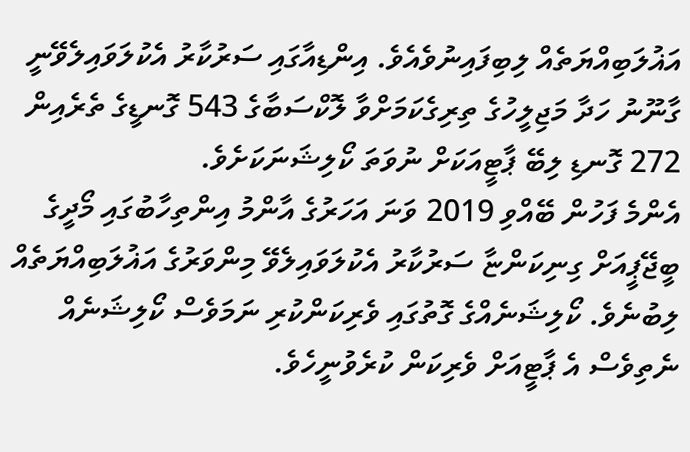އަޣުލަބިއްޔަތެއް ލިބިފައިނުވެއެވެ. އިންޑިއާގައި ސަރުކާރު އެކުލަވައިލެވޭނީ ގާނޫނު ހަދާ މަޖިލީހުގެ ތިރިގެކަމަށްވާ ލޮކްސަބާގެ 543 ގޮނޑީގެ ތެރެއިން 272 ގޮނޑި ލިބޭ ޕާޓީއަކަށް ނުވަތަ ކޯލިޝަނަކަށެވެ.
އެންމެ ފަހުން ބޭއްވި 2019 ވަނަ އަހަރުގެ އާންމު އިންތިހާބުގައި މޯދީގެ ބީޖޭޕީއަށް ގިނިކަންޏާ ސަރުކާރު އެކުލަވައިލެވޭ މިންވަރުގެ އަޣުލަބިއްޔަތެއް ލިބުނެވެ. ކޯލިޝަނެއްގެ ގޮތުގައި ވެރިކަންކުރި ނަމަވެސް ކޯލިޝަނެއް ނެތިވެސް އެ ޕާޓީއަށް ވެރިކަން ކުރެވުނީހެވެ.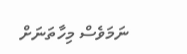ނަމަވެސް މިހާތަނަށް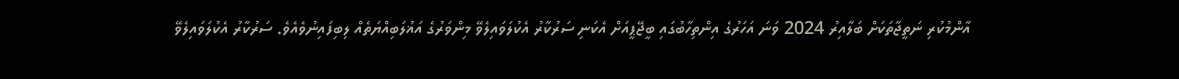އާންމުކުރި ނަތީޖާތަކަށް ބަލާއިރު 2024 ވަނަ އަހަރުގެ އިންތިހާބުގައި ބީޖޭޕީއަށް އެކަނި ސަރުކާރު އެކުލަވައިލެވޭ މިންވަރުގެ އަޣުލަބިއްޔަތެއް ލިބިފައިނުވެއެވެ. ސަރުކާރު އެކުލަވައިލެވޭ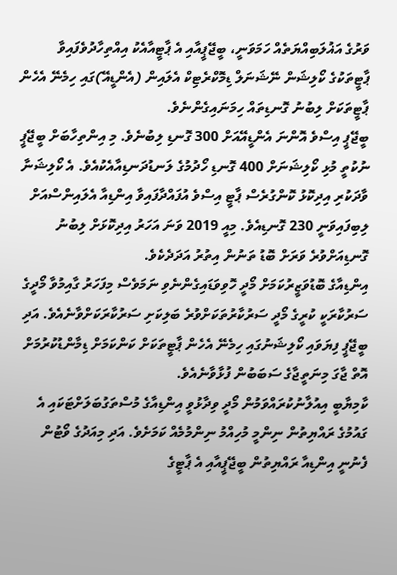ވަރުގެ އަޣުލަބިއްޔަތެއް ހަމަވަނީ، ބީޖޭޕީއާއި އެ ޕާޓީއާއެކު އިއްތިހާދުވެފައިވާ ޕާޓީތަކުގެ ކޯލިޝަން ނޭޝަނަލް ޑިމޮކްރެޓިކް އެލައިން (އެންޑީއޭ)ގައި ހިމެނޭ އެހެން ޕާޓީތަކަށް ލިބުނު ގޮނޑިތައް ހިމަނައިގެންނެވެ.
ބީޖޭޕީ އިސްވެ އޮންނަ އެންޑީއޭއަށް 300 ގޮނޑި ލިބުނެވެ. މި އިންތިހާބަށް ބީޖޭޕީ ނުކުތީ މުޅި ކޯލިޝަނަށް 400 ގޮނޑި ހޯދުމުގެ ލަނޑުދަނޑިއާއެކުއެވެ. އެ ކޯލިޝަނާ ވާދަކުރި އިދިކޮޅު ކޮންގުރެސް ޕާޓީ އިސްވެ އުފައްދާފައިވާ އިންޑިއާ އެލައިންސްއަށް ލިބިފައިވަނީ 230 ގޮނޑިއެވެ. މިއީ 2019 ވަނަ އަހަރު އިދިކޮޅަށް ލިބުނު ގޮނޑިއަށްވުރެ ވަރަށް ބޮޑު ތަނުން އިތުރު އަދަދެކެވެ.
އިންޑިއާގެ ބޮޑުވަޒީރުކަމަށް މޯދީ ހޮވިވަޑައިގެންނެވި ނަމަވެސް މިފަހަރު ގާއިމުވާ މޯދީގެ ސަރުކާރަކީ ކުރީގެ މޯދީ ސަރުކާރުތަކަށްވުރެ ބަލިކަށި ސަރުކާރަކަށްވާނެއެވެ. އަދި ބީޖޭޕީ ފިޔަވައި ކޯލިޝަނުގައި ހިމެނޭ އެހެން ޕާޓީތަކަށް ކަންކަމަށް ޑިމާންޑުކުރުމަށް އޮތް ޖާގަ މިނަތީޖާގެ ސަބަބުން ފުޅާވާނެއެވެ.
ކާމިޔާބީ އިއުލާނުކުރައްވަމުން މޯދީ ވިދާޅުވީ އިންޑިއާގެ މުސްތަގުބަލަށްޓަކައި އެ ގައުމުގެ ރައްޔިތުން ނިންމީ މުހިއްމު ނިންމުމެއް ކަމަށެވެ. އަދި މިއަދުގެ ވޯޓުން ފެނުނީ އިންޑިއާ ރައްޔިތުން ބީޖޭޕީއާއި އެ ޕާޓީގެ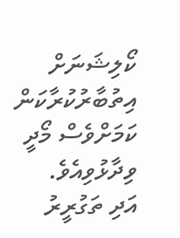ކޯލިޝަނަށް އިތުބާރުކުރާކަން ކަމަށްވެސް މޯދީ ވިދާޅުވިއެވެ.
އަދި ތަގުރީރު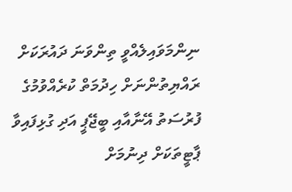ނިންމަވައިލެއްވީ ތިންވަނަ ދައުރަކަށް ރައްޔިތުންނަށް ހިދުމަތް ކުރެއްވުމުގެ ފުރުސަތު އޭނާއާއި ބީޖޭޕީ އަދި ގުޅިފައިވާ ޕާޓީތަކަށް ދިނުމަށް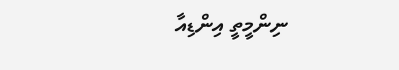ނިންމީތީ އިންޑިއާ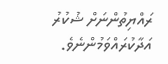ރައްޔިތުންނަށް ޝުކުރު އަދާކުރައްވަމުންނެވެ.